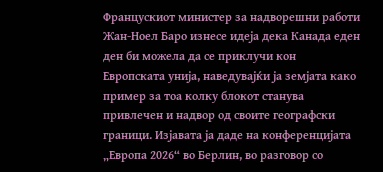Францускиот министер за надворешни работи Жан-Ноел Баро изнесе идеја дека Канада еден ден би можела да се приклучи кон Европската унија, наведувајќи ја земјата како пример за тоа колку блокот станува привлечен и надвор од своите географски граници. Изјавата ја даде на конференцијата „Европа 2026“ во Берлин, во разговор со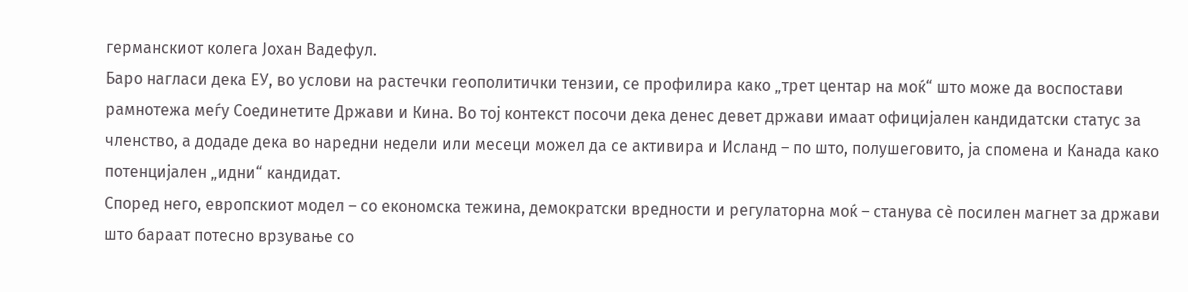германскиот колега Јохан Вадефул.
Баро нагласи дека ЕУ, во услови на растечки геополитички тензии, се профилира како „трет центар на моќ“ што може да воспостави рамнотежа меѓу Соединетите Држави и Кина. Во тој контекст посочи дека денес девет држави имаат официјален кандидатски статус за членство, а додаде дека во наредни недели или месеци можел да се активира и Исланд – по што, полушеговито, ја спомена и Канада како потенцијален „идни“ кандидат.
Според него, европскиот модел – со економска тежина, демократски вредности и регулаторна моќ – станува сѐ посилен магнет за држави што бараат потесно врзување со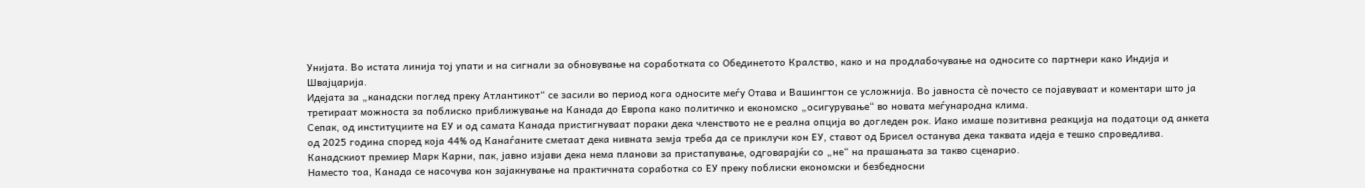Унијата. Во истата линија тој упати и на сигнали за обновување на соработката со Обединетото Кралство, како и на продлабочување на односите со партнери како Индија и Швајцарија.
Идејата за „канадски поглед преку Атлантикот“ се засили во период кога односите меѓу Отава и Вашингтон се усложнија. Во јавноста сѐ почесто се појавуваат и коментари што ја третираат можноста за поблиско приближување на Канада до Европа како политичко и економско „осигурување“ во новата меѓународна клима.
Сепак, од институциите на ЕУ и од самата Канада пристигнуваат пораки дека членството не е реална опција во догледен рок. Иако имаше позитивна реакција на податоци од анкета од 2025 година според која 44% од Канаѓаните сметаат дека нивната земја треба да се приклучи кон ЕУ, ставот од Брисел останува дека таквата идеја е тешко спроведлива. Канадскиот премиер Марк Карни, пак, јавно изјави дека нема планови за пристапување, одговарајќи со „не“ на прашањата за такво сценарио.
Наместо тоа, Канада се насочува кон зајакнување на практичната соработка со ЕУ преку поблиски економски и безбедносни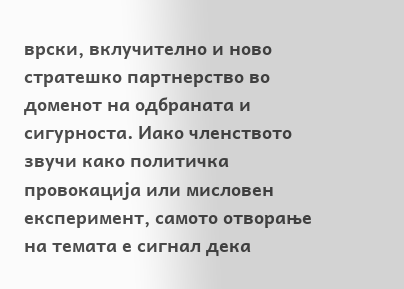врски, вклучително и ново стратешко партнерство во доменот на одбраната и сигурноста. Иако членството звучи како политичка провокација или мисловен експеримент, самото отворање на темата е сигнал дека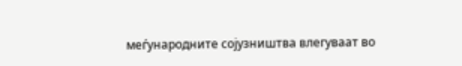меѓународните сојузништва влегуваат во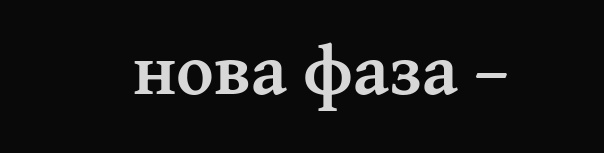нова фаза –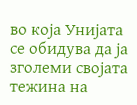во која Унијата се обидува да ја зголеми својата тежина на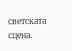светската сцена.